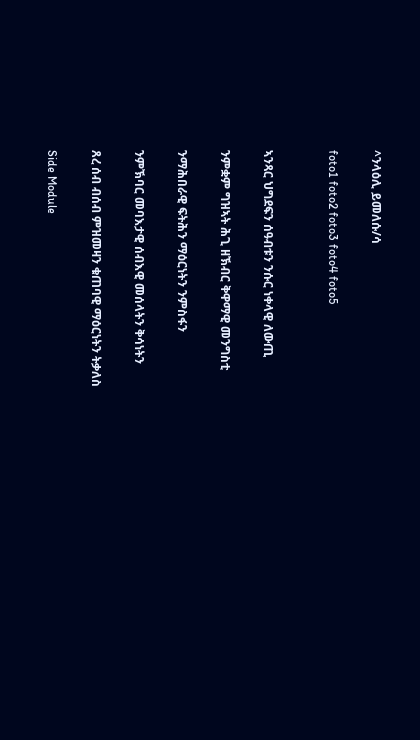^ንላዕሊ ይመለሱ/ሳ

foto1 foto2 foto3 foto4 foto5


ኣንጻር ህግደፍን ሰዓብቱን ንሱር ነቀላዊ ለውጢ

ንምቋም ግዝኣት ሕጊ ዘኽብር ቅዋማዊ መንግስቲ

ንማሕበራዊ ፍትሕን ማዕርነትን ንምስፋን

ንምኽባር መባእታዊ ሰብእዊ መሰላትን ቅሳነትን

ጸረ ሰብ ብሰብ ምዝመዛን ቁጠባዊ ማዕርነትን ትቃለስ

Side Module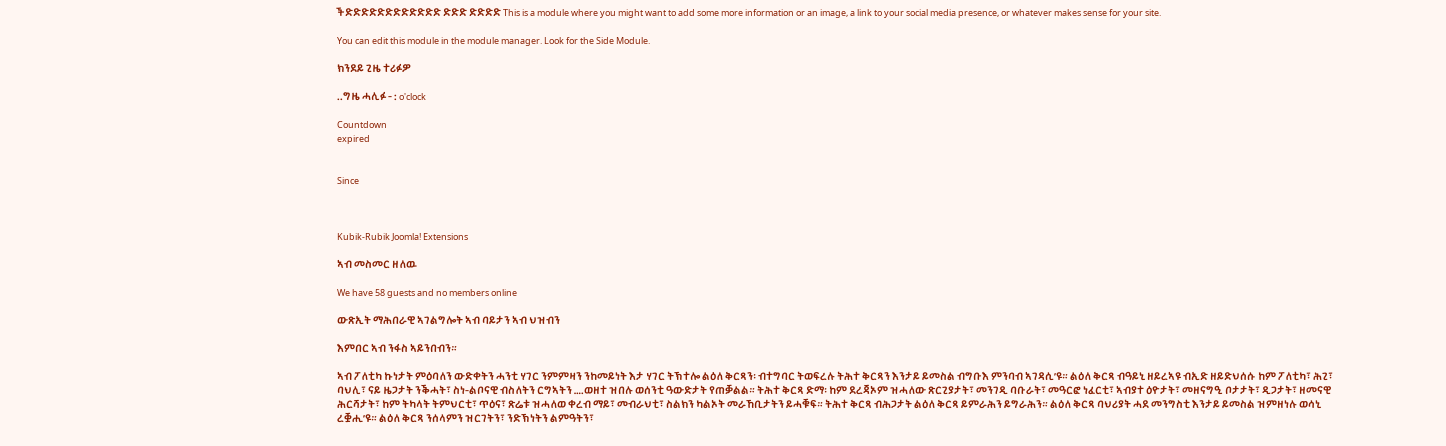ችድድድድድድድድድድድድ ድድድ ድድድድ This is a module where you might want to add some more information or an image, a link to your social media presence, or whatever makes sense for your site.

You can edit this module in the module manager. Look for the Side Module.

ክንደይ ጊዜ ተሪፉዎ

..ግዜ ሓሊፉ - : o'clock

Countdown
expired


Since



Kubik-Rubik Joomla! Extensions

ኣብ መስመር ዘለዉ

We have 58 guests and no members online

ውጽኢት ማሕበራዊ ኣገልግሎት ኣብ ባይታን ኣብ ህዝብን

እምበር ኣብ ንፋስ ኣይንበብን።

ኣብ ፖለቲካ ኩነታት ምዕባለን ውድቀትን ሓንቲ ሃገር ንምምዛን ንከመይነት እታ ሃገር ትኽተሎ ልዕለ ቅርጻን፡ ብተግባር ትወፍረሉ ትሕተ ቅርጻን እንታይ ይመስል ብግቡእ ምንባብ ኣገዳሲ’ዩ። ልዕለ ቅርጻ ብዓይኒ ዘይረኣዩ ብኢድ ዘይድህሰሱ ከም ፖለቲካ፣ ሕጊ፣ ባህሊ፣ ናይ ዜጋታት ንቕሓት፣ ስነ-ልቦናዊ ብስለትን ርግኣትን ….ወዘተ ዝበሉ ወሰንቲ ዓውድታት የጠቓልል። ትሕተ ቅርጻ ድማ፡ ከም ደረጃኦም ዝሓለው ጽርጊያታት፣ መንገዲ ባቡራት፣ መዓርፎ ነፈርቲ፣ ኣብያተ ዕዮታት፣ መዘናግዒ ቦታታት፣ ዲጋታት፣ ዘመናዊ ሕርሻታት፣ ከም ትካላት ትምህርቲ፣ ጥዕና፣ ጽሬቱ ዝሓለወ ቀረብ ማይ፣ መብራህቲ፣ ስልክን ካልኦት መራኸቢታትን ይሓቑፍ። ትሕተ ቅርጻ ብሕጋታት ልዕለ ቅርጻ ይምራሕን ይግራሕን። ልዕለ ቅርጻ ባህሪያት ሓደ መንግስቲ እንታይ ይመስል ዝምዘነሉ ወሳኒ ረቛሒ’ዩ። ልዕለ ቅርጻ ንሰላምን ዝርገትን፣ ንድኽነትን ልምዓትን፣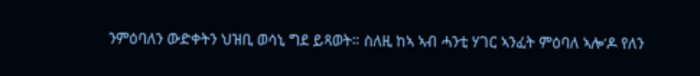ንምዕባለን ውድቀትን ህዝቢ ወሳኒ ግደ ይጻወት። ስለዚ ከኣ ኣብ ሓንቲ ሃገር ኣንፈት ምዕባለ ኣሎ’ዶ የለን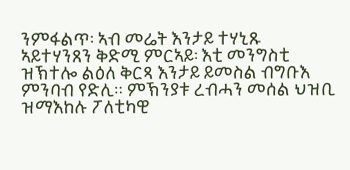ንምፋልጥ፡ ኣብ መሬት እንታይ ተሃኒጹ ኣይተሃንጸን ቅድሚ ምርኣይ፡ እቲ መንግስቲ ዝኽተሎ ልዕለ ቅርጻ እንታይ ይመስል ብግቡእ ምንባብ የድሊ። ምኽንያቱ ረብሓን መሰል ህዝቢ ዝማእከሉ ፖለቲካዊ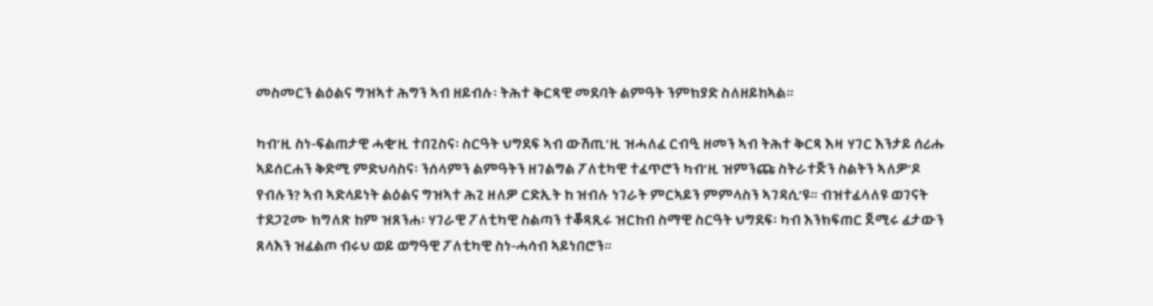መስመርን ልዕልና ግዝኣተ ሕግን ኣብ ዘይብሉ፡ ትሕተ ቅርጻዊ መደባት ልምዓት ንምክያድ ስለዘይከኣል።

ካብ’ዚ ስነ-ፍልጠታዊ ሓቂ’ዚ ተበጊስና፡ ስርዓት ህግደፍ ኣብ ውሽጢ’ዚ ዝሓለፈ ርብዒ ዘመን ኣብ ትሕተ ቅርጻ እዛ ሃገር እንታይ ሰሪሑ ኣይሰርሐን ቅድሚ ምድህሳስና፡ ንሰላምን ልምዓትን ዘገልግል ፖለቲካዊ ተፈጥሮን ካብ’ዚ ዝምንጩ ስትራተጅን ስልትን ኣለዎ’ዶ የብሉን? ኣብ ኣድላይነት ልዕልና ግዝኣተ ሕጊ ዘለዎ ርድኢት ከ ዝብሉ ነገራት ምርኣይን ምምላስን ኣገዳሲ’ዩ። ብዝተፈላለዩ ወገናት ተደጋጊሙ ክግለጽ ከም ዝጸንሐ፡ ሃገራዊ ፖለቲካዊ ስልጣን ተቖጻጺሩ ዝርከብ ስማዊ ስርዓት ህግደፍ፡ ካብ እንክፍጠር ጀሚሩ ፈታውን ጸላእን ዝፈልጦ ብሩህ ወይ ወግዓዊ ፖለቲካዊ ስነ-ሓሳብ ኣይነበሮን።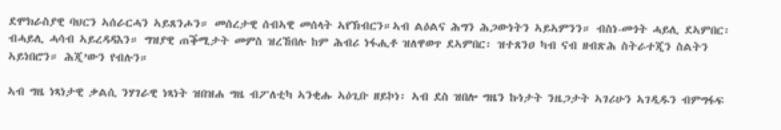ደሞክራስያዊ ባህርን ኣሰራርሓን ኣይጸንሖን። መሰረታዊ ሰብኣዊ መሰላት ኣየኽብርን።ኣብ ልዕልና ሕግን ሕጋውነትን ኣይኣምንን። ብስነ-መጎት ሓይሊ ደኣምበር፡ ብሓይሊ ሓሳብ ኣይረዳዳእን። ግዝያዊ ጠቕሚታት መምስ ዝረኸበሉ ከም ሕብሪ ነፋሒቶ ዝለዋወጥ ደኣምበር፡ ዝተጸንዐ ካብ ናብ ዘብጽሕ ስትራተጂን ስልትን ኣይነበሮን። ሕጂ’ውን የብሉን።

ኣብ ግዜ ነጻነታዊ ቃልሲ ንሃገራዊ ነጻነት ዝበዝሐ ግዜ ብፖለቲካ ኣንቂሑ ኣዕጊቡ ዘይኮነ፡ ኣብ ደስ ዝበሎ ግዜን ኩነታት ንዜጋታት ኣገሪሁን ኣገዲዱን ብምግፋፍ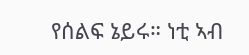የሰልፍ ኔይሩ። ነቲ ኣብ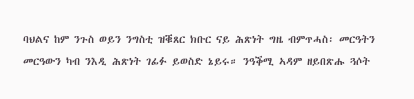ባህልና ከም ንጉስ ወይን ንግስቲ ዝቑጸር ክቡር ናይ ሕጽነት ግዜ ብምጥሓስ፡ መርዓትን መርዓውን ካብ ንእዲ ሕጽነት ገፊፉ ይወስድ ኔይሩ። ንዓቕሚ ኣዳም ዘይበጽሑ ጓሶት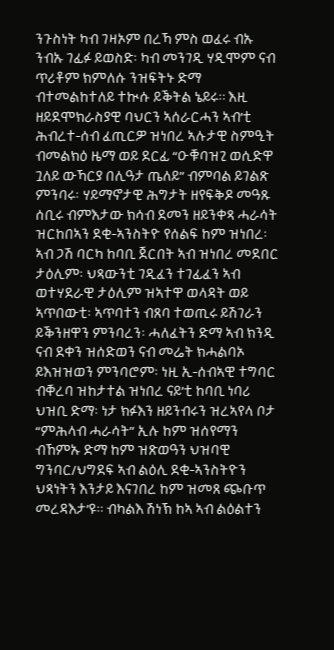ንጉስነት ካብ ገዛኦም በረኻ ምስ ወፈሩ ብኡ ንብኡ ገፊፉ ይወስድ፡ ካብ መንገዲ ሃዲሞም ናብ ጥሪቶም ክምለሱ ንዝፍትኑ ድማ ብተመልከተለይ ተኲሱ ይቕትል ኔይሩ። እዚ ዘይደሞክራስያዊ ባህርን ኣሰራርሓን ኣብ’ቲ ሕብረተ-ሰብ ፈጢርዎ ዝነበረ ኣሉታዊ ስምዒት ብመልክዕ ዜማ ወይ ደርፊ “ዑቑባዝጊ ወሲድዋ ጓለይ ውኻርያ በሊዓታ ጤለይ” ብምባል ይገልጽ ምንባሩ፡ ሃይማኖታዊ ሕግታት ዘየፍቅዶ መዓጹ ሰቢሩ ብምእታው ክሳብ ደመን ዘይንቀጻ ሓራሳት ዝርከበኣን ደቂ-ኣንስትዮ የሰልፍ ከም ዝነበረ፡ ኣብ ጋሽ ባርካ ከባቢ ጀርበት ኣብ ዝነበረ መደበር ታዕሊም፡ ህጻውንቲ ገዲፈን ተገፊፈን ኣብ ወተሃደራዊ ታዕሊም ዝኣተዋ ወላዳት ወይ ኣጥበውቲ፡ ኣጥባተን ብጸባ ተወጢሩ ይሽገራን ይቕንዘዋን ምንባረን፡ ሓለፈትን ድማ ኣብ ክንዲ ናብ ደቀን ዝሰድወን ናብ መሬት ክሓልባኦ ይእዝዝወን ምንባሮም፡ ነዚ ኢ-ሰብኣዊ ተግባር ብቐረባ ዝከታተል ዝነበረ ናይ’ቲ ከባቢ ነባሪ ህዝቢ ድማ፡ ነታ ክፉእን ዘይንብሩን ዝረኣየላ ቦታ “ምሕላብ ሓራሳት” ኢሉ ከም ዝሰየማን ብኸምኡ ድማ ከም ዝጽወዓን ህዝባዊ ግንባር/ህግደፍ ኣብ ልዕሊ ደቂ-ኣንስትዮን ህጻነትን እንታይ እናገበረ ከም ዝመጸ ጭቡጥ መረዳእታ’ዩ። ብካልእ ሽነኽ ከኣ ኣብ ልዕልተን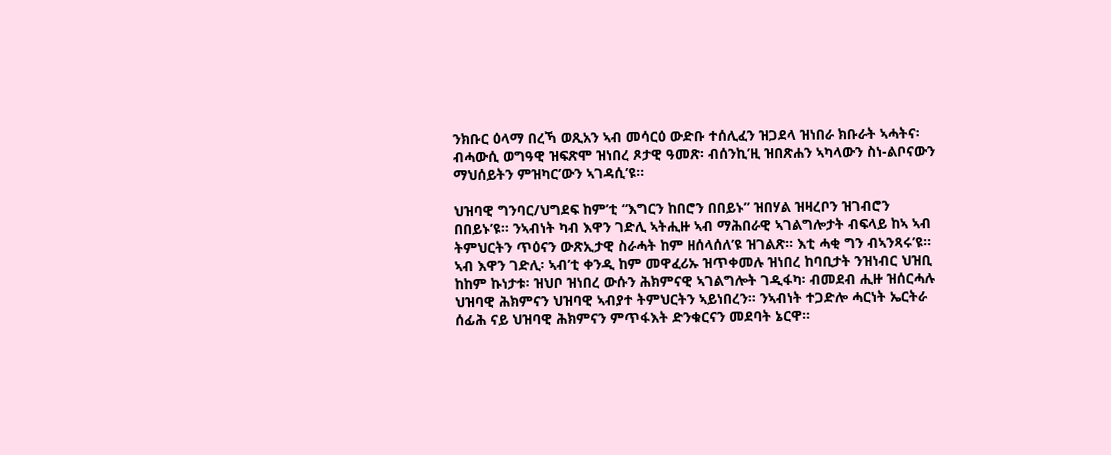ንክቡር ዕላማ በረኻ ወጺአን ኣብ መሳርዕ ውድቡ ተሰሊፈን ዝጋደላ ዝነበራ ክቡራት ኣሓትና፡ ብሓውሲ ወግዓዊ ዝፍጽሞ ዝነበረ ጾታዊ ዓመጽ፡ ብሰንኪ’ዚ ዝበጽሐን ኣካላውን ስነ-ልቦናውን ማህሰይትን ምዝካር’ውን ኣገዳሲ’ዩ።

ህዝባዊ ግንባር/ህግደፍ ከም’ቲ “እግርን ከበሮን በበይኑ” ዝበሃል ዝዛረቦን ዝገብሮን በበይኑ’ዩ። ንኣብነት ካብ እዋን ገድሊ ኣትሒዙ ኣብ ማሕበራዊ ኣገልግሎታት ብፍላይ ከኣ ኣብ ትምህርትን ጥዕናን ውጽኢታዊ ስራሓት ከም ዘሰላሰለ’ዩ ዝገልጽ። እቲ ሓቂ ግን ብኣንጻሩ’ዩ። ኣብ እዋን ገድሊ፡ ኣብ’ቲ ቀንዲ ከም መዋፈሪኡ ዝጥቀመሉ ዝነበረ ከባቢታት ንዝነብር ህዝቢ ከከም ኩነታቱ፡ ዝህቦ ዝነበረ ውሱን ሕክምናዊ ኣገልግሎት ገዲፋካ፡ ብመደብ ሒዙ ዝሰርሓሉ ህዝባዊ ሕክምናን ህዝባዊ ኣብያተ ትምህርትን ኣይነበረን። ንኣብነት ተጋድሎ ሓርነት ኤርትራ ሰፊሕ ናይ ህዝባዊ ሕክምናን ምጥፋእት ድንቁርናን መደባት ኔርዋ።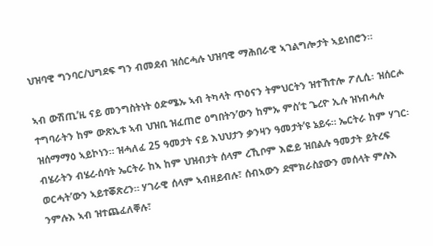ህዝባዊ ግንባር/ህግደፍ ግን ብመደብ ዝሰርሓሉ ህዝባዊ ማሕበራዊ ኣገልግሎታት ኣይነበሮን።

ኣብ ውሽጢ’ዚ ናይ መንግስትነት ዕድሜኡ ኣብ ትካላት ጥዕናን ትምህርትን ዝተኸተሎ ፖሊሲ፡ ዝሰርሖ ተግባራትን ከም ውጽኢቱ ኣብ ህዝቢ ዝፈጠሮ ዕግበትን’ውን ከምኡ ምስ’ቲ ጌረዮ ኢሉ ዝነብሓሉ ዝሰማማዕ ኣይኮነን። ዝሓለፈ 25 ዓመታት ናይ እህህታን ቃንዛን ዓመታት’ዩ ኔይሩ። ኤርትራ ከም ሃገር፡ ብሄራትን ብሄረ-ሰባት ኤርትራ ከኣ ከም ህዝብታት ሰላም ረኺቦም እፎይ ዝበልሉ ዓመታት ይትረፍ ወርሓት’ውን ኣይተቖጽረን። ሃገራዊ ሰላም ኣብዘይብሉ፣ ሰብኣውን ደሞክራስያውን መሰላት ምሉእ ንምሉእ ኣብ ዝተጨፈለቐሉ፣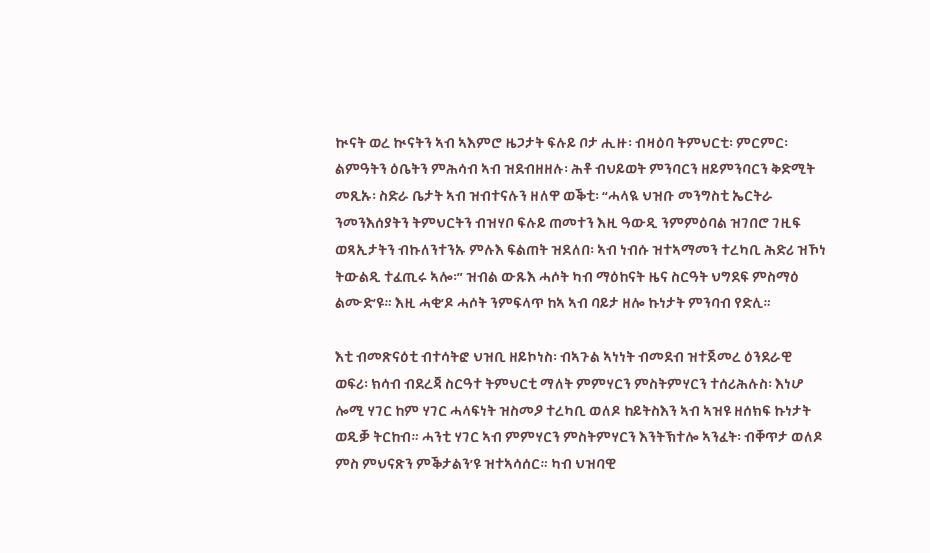ኲናት ወረ ኲናትን ኣብ ኣእምሮ ዜጋታት ፍሉይ ቦታ ሒዙ፡ ብዛዕባ ትምህርቲ፡ ምርምር፡ ልምዓትን ዕቤትን ምሕሳብ ኣብ ዝደብዘዘሉ፡ ሕቶ ብህይወት ምንባርን ዘይምንባርን ቅድሚት መጺኡ፡ ስድራ ቤታት ኣብ ዝብተናሉን ዘለዋ ወቕቲ፡ “ሓላዪ ህዝቡ መንግስቲ ኤርትራ ንመንእሰያትን ትምህርትን ብዝሃቦ ፍሉይ ጠመተን እዚ ዓውዲ ንምምዕባል ዝገበሮ ገዚፍ ወጻኢታትን ብኩለንተንኡ ምሉእ ፍልጠት ዝደለበ፡ ኣብ ነብሱ ዝተኣማመን ተረካቢ ሕድሪ ዝኾነ ትውልዲ ተፈጢሩ ኣሎ፡” ዝብል ውጹእ ሓሶት ካብ ማዕከናት ዜና ስርዓት ህግደፍ ምስማዕ ልሙድ’ዩ። እዚ ሓቂ’ዶ ሓሶት ንምፍላጥ ከኣ ኣብ ባይታ ዘሎ ኩነታት ምንባብ የድሊ።

እቲ ብመጽናዕቲ ብተሳትፎ ህዝቢ ዘይኮነስ፡ ብኣጉል ኣነነት ብመደብ ዝተጀመረ ዕንደራዊ ወፍሪ፡ ክሳብ ብደረጃ ስርዓተ ትምህርቲ ማለት ምምሃርን ምስትምሃርን ተሰሪሕሉስ፡ እነሆ ሎሚ ሃገር ከም ሃገር ሓላፍነት ዝስመዖ ተረካቢ ወለዶ ከይትስእን ኣብ ኣዝዩ ዘሰክፍ ኩነታት ወዲቓ ትርከብ። ሓንቲ ሃገር ኣብ ምምሃርን ምስትምሃርን እንትኽተሎ ኣንፈት፡ ብቐጥታ ወለዶ ምስ ምህናጽን ምቕታልን’ዩ ዝተኣሳሰር። ካብ ህዝባዊ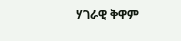ሃገራዊ ቅዋም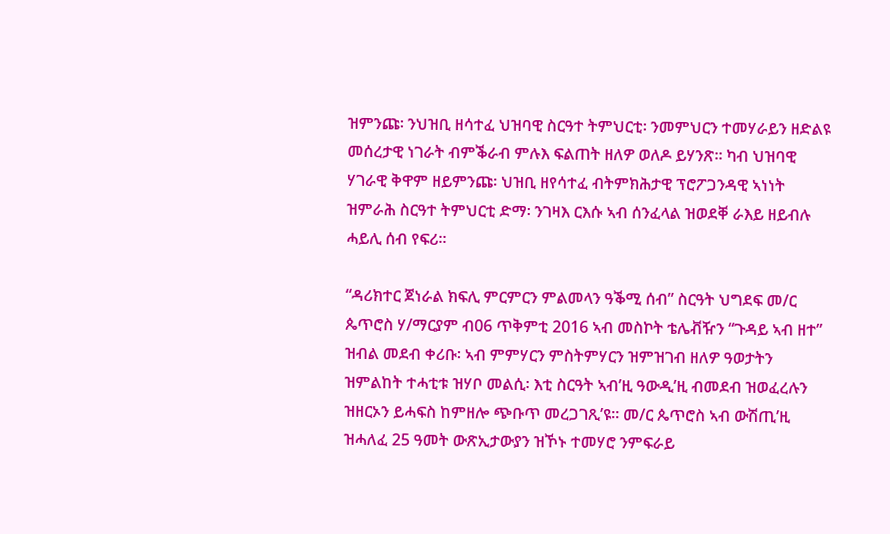ዝምንጩ፡ ንህዝቢ ዘሳተፈ ህዝባዊ ስርዓተ ትምህርቲ፡ ንመምህርን ተመሃራይን ዘድልዩ መሰረታዊ ነገራት ብምቕራብ ምሉእ ፍልጠት ዘለዎ ወለዶ ይሃንጽ። ካብ ህዝባዊ ሃገራዊ ቅዋም ዘይምንጩ፡ ህዝቢ ዘየሳተፈ ብትምክሕታዊ ፕሮፖጋንዳዊ ኣነነት ዝምራሕ ስርዓተ ትምህርቲ ድማ፡ ንገዛእ ርእሱ ኣብ ሰንፈላል ዝወደቐ ራእይ ዘይብሉ ሓይሊ ሰብ የፍሪ።

“ዳሪክተር ጀነራል ክፍሊ ምርምርን ምልመላን ዓቕሚ ሰብ” ስርዓት ህግደፍ መ/ር ጴጥሮስ ሃ/ማርያም ብ06 ጥቅምቲ 2016 ኣብ መስኮት ቴሌቭዥን “ጉዳይ ኣብ ዘተ” ዝብል መደብ ቀሪቡ፡ ኣብ ምምሃርን ምስትምሃርን ዝምዝገብ ዘለዎ ዓወታትን ዝምልከት ተሓቲቱ ዝሃቦ መልሲ፡ እቲ ስርዓት ኣብ’ዚ ዓውዲ’ዚ ብመደብ ዝወፈረሉን ዝዘርኦን ይሓፍስ ከምዘሎ ጭቡጥ መረጋገጺ’ዩ። መ/ር ጴጥሮስ ኣብ ውሽጢ’ዚ ዝሓለፈ 25 ዓመት ውጽኢታውያን ዝኾኑ ተመሃሮ ንምፍራይ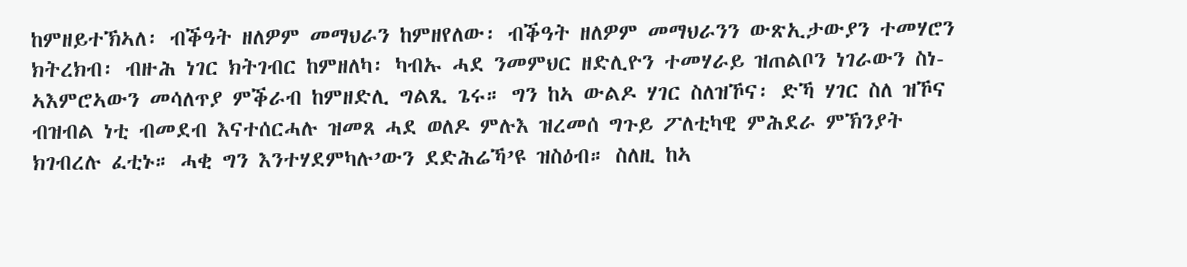ከምዘይተኽኣለ፡ ብቕዓት ዘለዎም መማህራን ከምዘየለው፡ ብቕዓት ዘለዎም መማህራንን ውጽኢታውያን ተመሃሮን ክትረክብ፡ ብዙሕ ነገር ክትገብር ከምዘለካ፡ ካብኡ ሓደ ንመምህር ዘድሊዮን ተመሃራይ ዝጠልቦን ነገራውን ስነ-ኣእምሮኣውን መሳለጥያ ምቕራብ ከምዘድሊ ግልጺ ጌሩ። ግን ከኣ ውልዶ ሃገር ስለዝኾና፡ ድኻ ሃገር ስለ ዝኾና ብዝብል ነቲ ብመደብ እናተሰርሓሉ ዝመጸ ሓደ ወለዶ ምሉእ ዝረመሰ ግጉይ ፖለቲካዊ ምሕደራ ምኽንያት ክገብረሉ ፈቲኑ። ሓቂ ግን እንተሃደምካሉ’ውን ደድሕሬኻ’ዩ ዝስዕብ። ስለዚ ከኣ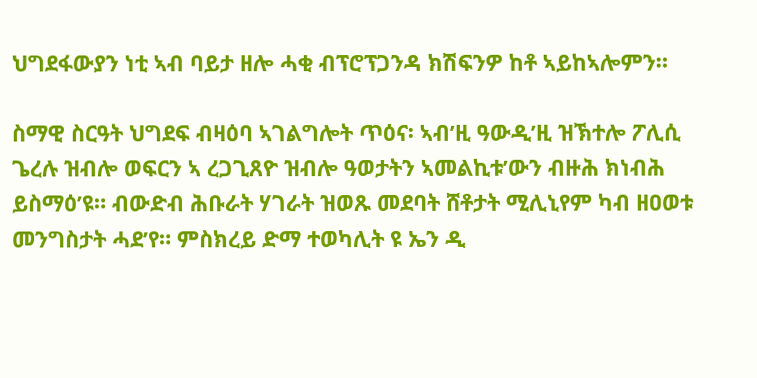ህግደፋውያን ነቲ ኣብ ባይታ ዘሎ ሓቂ ብፕሮፕጋንዳ ክሽፍንዎ ከቶ ኣይከኣሎምን።

ስማዊ ስርዓት ህግደፍ ብዛዕባ ኣገልግሎት ጥዕና፡ ኣብ’ዚ ዓውዲ’ዚ ዝኽተሎ ፖሊሲ ጌረሉ ዝብሎ ወፍርን ኣ ረጋጊጸዮ ዝብሎ ዓወታትን ኣመልኪቱ’ውን ብዙሕ ክነብሕ ይስማዕ’ዩ። ብውድብ ሕቡራት ሃገራት ዝወጹ መደባት ሸቶታት ሚሊኒየም ካብ ዘዐወቱ መንግስታት ሓደ’የ። ምስክረይ ድማ ተወካሊት ዩ ኤን ዲ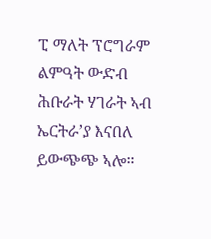ፒ ማለት ፕሮግራም ልምዓት ውድብ ሕቡራት ሃገራት ኣብ ኤርትራ’ያ እናበለ ይውጭጭ ኣሎ።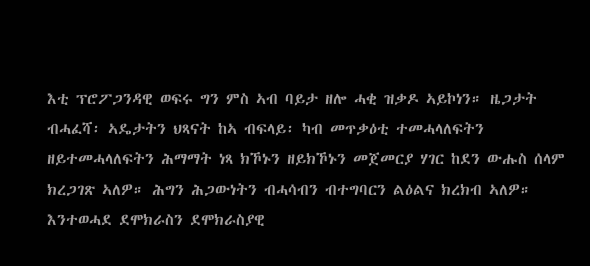እቲ ፕሮፖጋንዳዊ ወፍሩ ግን ምስ ኣብ ባይታ ዘሎ ሓቂ ዝቃዶ ኣይኮነን። ዜጋታት ብሓፈሻ፡ ኣዴታትን ህጻናት ከኣ ብፍላይ፡ ካብ መጥቃዕቲ ተመሓላለፍትን ዘይተመሓላለፍትን ሕማማት ነጻ ክኾኑን ዘይክኾኑን መጀመርያ ሃገር ከደን ውሑስ ሰላም ክረጋገጽ ኣለዎ። ሕግን ሕጋውነትን ብሓሳብን ብተግባርን ልዕልና ክረክብ ኣለዎ። እንተወሓደ ደሞክራስን ደሞክራስያዊ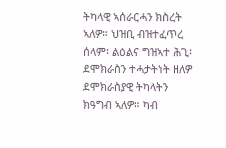ትካላዊ ኣሰራርሓን ክስረት ኣለዎ። ህዝቢ ብዝተፈጥረ ሰላም፡ ልዕልና ግዝኣተ ሕጊ፡ ደሞክራስን ተሓታትነት ዘለዎ ደሞክራስያዊ ትካላትን ክዓግብ ኣለዎ። ካብ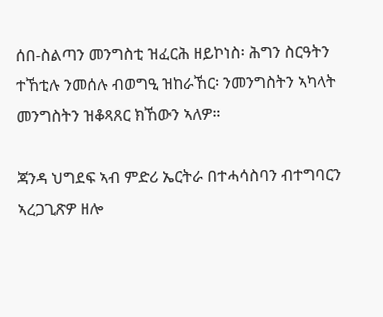ሰበ-ስልጣን መንግስቲ ዝፈርሕ ዘይኮነስ፡ ሕግን ስርዓትን ተኸቲሉ ንመሰሉ ብወግዒ ዝከራኸር፡ ንመንግስትን ኣካላት መንግስትን ዝቆጻጸር ክኸውን ኣለዎ።

ጃንዳ ህግደፍ ኣብ ምድሪ ኤርትራ በተሓሳስባን ብተግባርን ኣረጋጊጽዎ ዘሎ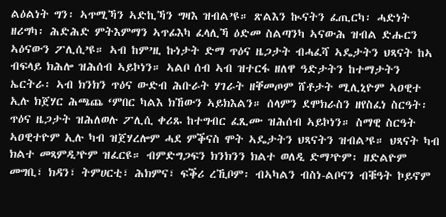ልዕልነት ግን፡ ኣጥሚኻን ኣድኪኻን ግዛእ ዝብል’ዩ። ጽልእን ኲናትን ፈጢርካ፡ ሓድነት ዘሪግካ፡ ሕድሕድ ምትእምማን ኣጥፊእካ ፈላሊኻ ዕድመ ስልጣንካ ኣናውሕ ዝብል ድሑርን ኣዕናውን ፖሊሲ’ዩ። ኣብ ከም’ዚ ኩነታት ድማ ጥዕና ዜጋታት ብሓፈሻ ኣዴታትን ህጻናት ከኣ ብፍላይ ክሕሎ ዝሕሰብ ኣይኮነን። ኣልቦ ሰብ ኣብ ዝተርፋ ዘለዋ ዓድታትን ከተማታትን ኤርትራ፡ ኣብ ክንክን ጥዕና ውድብ ሕቡራት ሃገራት ዘቐመጦም ሸቶታት ሚሊኒዮም ኣዐዊተ ኢሉ ክጀሃር ሕጫጨ ‘ምበር ካልእ ክኸውን ኣይክእልን። ሰላምን ደሞክራስን ዘየስፈነ ስርዓት፡ ጥዕና ዜጋታት ዝሕለወሉ ፖሊሲ ቀሪጹ ከተግብር ፈጺሙ ዝሕሰብ ኣይኮነን። ስማዊ ስርዓት ኣዐዊተዮም ኢሉ ካብ ዝጀሃረሎም ሓደ ምቕናስ ሞት ኣዴታትን ህጻናትን ዝብል’ዩ። ህጻናት ካብ ክልተ መጻምዲ’ዮም ዝፈርዩ። ብምድግጋፍን ክንክንን ክልተ ወለዲ ድማ’ዮም፡ ዘድልዮም መግቢ፣ ክዳን፣ ትምሀርቲ፣ ሕክምና፣ ፍቕሪ ረኺቦም፡ ብኣካልን ብስነ-ልቦናን ብቑዓት ኮይኖም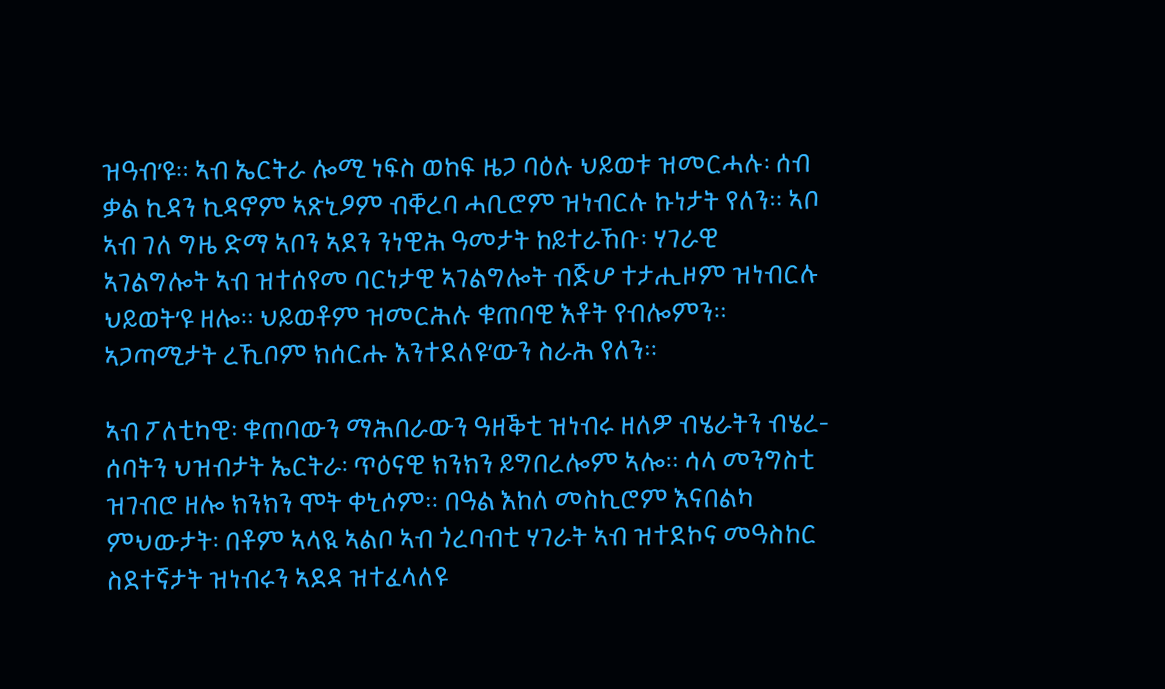ዝዓብ’ዩ። ኣብ ኤርትራ ሎሚ ነፍስ ወከፍ ዜጋ ባዕሉ ህይወቱ ዝመርሓሉ፡ ሰብ ቃል ኪዳን ኪዳኖም ኣጽኒዖም ብቐረባ ሓቢሮም ዝነብርሉ ኩነታት የለን። ኣቦ ኣብ ገለ ግዜ ድማ ኣቦን ኣደን ንነዊሕ ዓመታት ከይተራኸቡ፡ ሃገራዊ ኣገልግሎት ኣብ ዝተሰየመ ባርነታዊ ኣገልግሎት ብጅሆ ተታሒዞም ዝነብርሉ ህይወት’ዩ ዘሎ። ህይወቶም ዝመርሕሉ ቁጠባዊ እቶት የብሎምን። ኣጋጣሚታት ረኺቦም ክሰርሑ እንተደለዩ’ውን ስራሕ የለን።

ኣብ ፖለቲካዊ፡ ቁጠባውን ማሕበራውን ዓዘቕቲ ዝነብሩ ዘለዎ ብሄራትን ብሄረ-ሰባትን ህዝብታት ኤርትራ፡ ጥዕናዊ ክንክን ይግበረሎም ኣሎ። ሳላ መንግስቲ ዝገብሮ ዘሎ ክንክን ሞት ቀኒሶም። በዓል እከለ መስኪሮም እናበልካ ምህውታት፡ በቶም ኣላዪ ኣልቦ ኣብ ጎረባብቲ ሃገራት ኣብ ዝተደኮና መዓስከር ስደተኛታት ዝነብሩን ኣደዳ ዝተፈላለዩ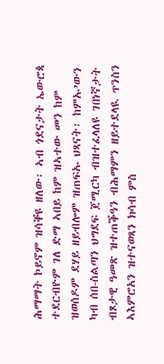ሕማማት ኮይኖም ዝሳቐዩ ዘለው፡ ኣብ ጎደናታት ኤውሮጳ ተደርብዮም ገለ ድማ ኣበይ ከም ዝኣተው መን ከም ዝወሰዶም ደሃይ ዘይብሎም ዝጠፍኡ ህጻናት፡ ከምኡ’ውን ካብ ሰበ-ስልጣን ህግደፍ ጀሚርካ ብዝተፈላለዩ ገበነኛታት ብጾታዊ ዓመጽ ዝተጠቕዓን ብሕማምን ዘይተደላዪ ጥንስን ኣእምሮአን ዝተናወጻን ክሳብ ምስ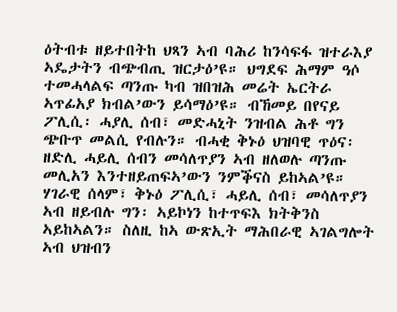ዕትብቱ ዘይተበትከ ህጻን ኣብ ባሕሪ ከንሳፍፋ ዝተራእያ ኣዴታትን ብጭብጢ ዝርታዕ’ዩ። ህግደፍ ሕማም ዓሶ ተመሓላልፍ ጣንጡ ካብ ዝበዝሕ መሬት ኤርትራ ኣጥፊአያ ክብል’ውን ይሳማዕ’ዩ። ብኸመይ በየናይ ፖሊሲ፡ ሓያሊ ሰብ፣ መድሓኒት ንዝብል ሕቶ ግን ጭቡጥ መልሲ የብሉን። ብሓቂ ቅኑዕ ህዝባዊ ጥዕና፡ ዘድሊ ሓይሊ ሰብን መሳለጥያን ኣብ ዘለወሉ ጣንጡ መሊአን እንተዘይጠፍኣ’ውን ንምቕናስ ይከኣል’ዩ። ሃገራዊ ሰላም፣ ቅኑዕ ፖሊሲ፣ ሓይሊ ሰብ፣ መሳለጥያን ኣብ ዘይብሉ ግን፡ ኣይኮነን ከተጥፍእ ክትቅንስ ኣይከኣልን። ስለዚ ከኣ ውጽኢት ማሕበራዊ ኣገልግሎት ኣብ ህዝብን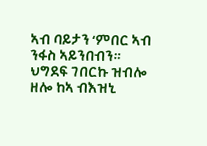ኣብ ባይታን ‘ምበር ኣብ ንፋስ ኣይንበብን። ህግደፍ ገበርኩ ዝብሎ ዘሎ ከኣ ብእዝኒ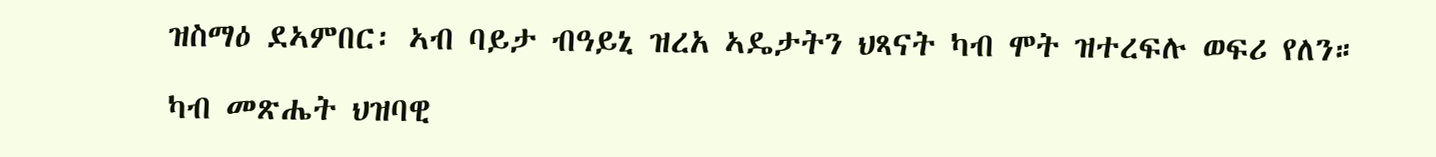ዝስማዕ ደኣምበር፡ ኣብ ባይታ ብዓይኒ ዝረአ ኣዴታትን ህጻናት ካብ ሞት ዝተረፍሉ ወፍሪ የለን።

ካብ መጽሔት ህዝባዊ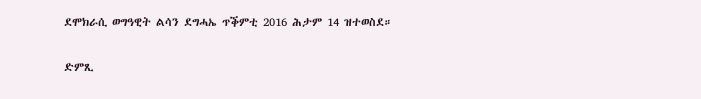ደሞክራሲ ወግዓዊት ልሳን ደግሓኤ ጥቕምቲ 2016 ሕታም 14 ዝተወስደ።

ድምጺ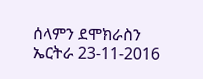ሰላምን ደሞክራስን ኤርትራ 23-11-2016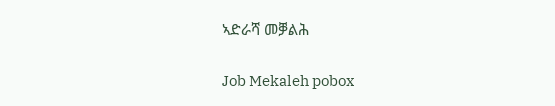ኣድራሻ መቓልሕ

Job Mekaleh pobox